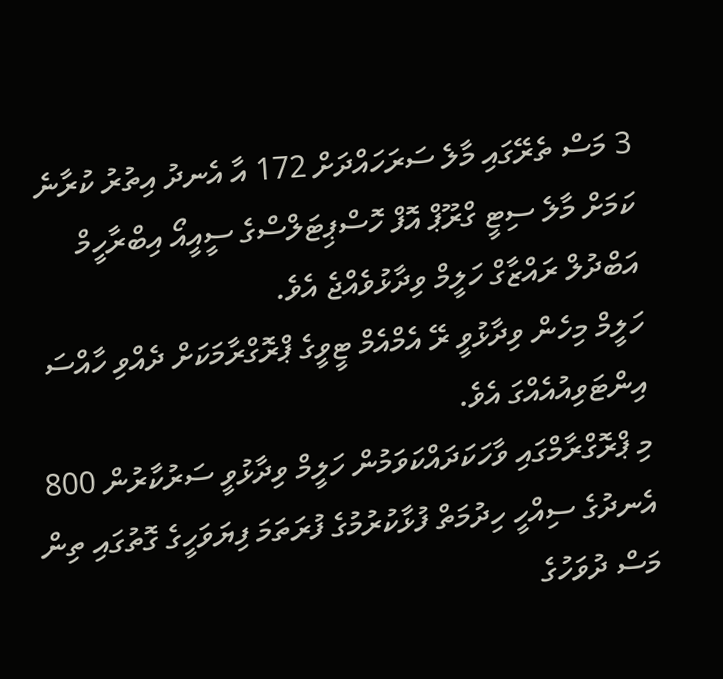3 މަސް ތެރޭގައި މާލެ ސަރަހައްދަށް 172 އާ އެނދު އިތުރު ކުރާނެ ކަމަށް މާލެ ސިޓީ ގްރޫޕް އޮފް ހޮސްޕިޓަލްސްގެ ސީއީއޯ އިބްރާހީމް އަބްދުލް ރައްޒާގް ހަލީމް ވިދާޅުވެއްޖެ އެވެ.
ހަލީމް މިހެން ވިދާޅުވީ ރޭ އެމްއެމް ޓީވީގެ ޕްރޮގްރާމަކަށް ދެއްވި ހާއްސަ އިންޓަވިއުއެއްގަ އެވެ.
މި ޕްރޮގްރާމްގައި ވާހަކަދައްކަވަމުން ހަލީމް ވިދާޅުވީ ސަރުކާރުން 800 އެނދުގެ ސިއްހީ ހިދުމަތް ފުޅާކުރުމުގެ ފުރަތަމަ ފިޔަވަހީގެ ގޮތުގައި ތިން މަސް ދުވަހުގެ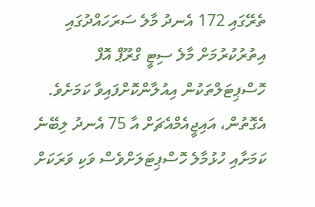ތެރޭގައި 172 އެނދު މާލެ ސަރަހައްދުގައި އިތުރުކުރުމަށް މާލެ ސިޓީ ގްރޫޕް އޮފް ހޮސްޕިޓަލްތަކުން އިއުލާންކޮށްފައިވާ ކަމަށެވެ.
އެގޮތުން، އައިޖީއެމްއެޗަށް އާ 75 އެނދު ލިބޭނެ ކަމަށާއި ހުޅުމާލެ ހޮސްޕިޓަލަށްވެސް ވަކި ވަރަކަށް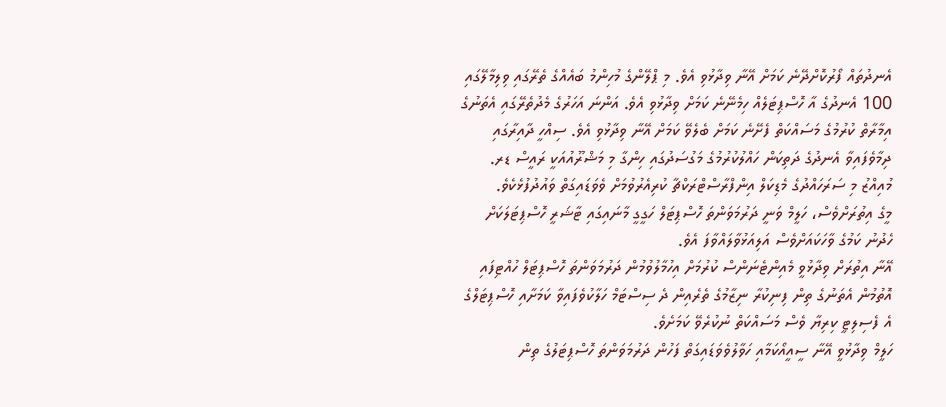އެނދުތައް ފޯރުކޮށްދޭނެ ކަމަށް އޭނާ ވިދާޅުވި އެވެ. މި ޕްލޭންގެ މުހިންމު ބައެއްގެ ތެރޭގައި ވިލިމާލޭގައި 100 އެނދުގެ އާ ހޮސްޕިޓަލެއް ހިމެނޭނެ ކަމަށް ވިދާޅުވި އެވެ. އަންނަ އަހަރުގެ މެދުތެރޭގައި އެތަނުގެ އިމާރާތް ކުރުމުގެ މަސައްކަތް ފެށޭނެ ކަމަށް ބެލެވޭ ކަމަށް އޭނާ ވިދާޅުވި އެވެ. ސިއްހީ ދާއިރާގައި ދިމާވެފައިވާ އެނދުގެ ދަތިކަން ހައްލުކުރުމުގެ މަގުސަދުގައި ހިންގާ މި މަޝްރޫއުއަކީ ރައީސް ޑރ. މުއިއްޒު މި ސަރަހައްދުގެ މެޑިކަލް އިންފްރާސްޓްރަކްޗާ ކުރިއެރުވުމަށް ވެވަޑައިގަތް ވައުދުފުޅެކެވެ.
މީގެ އިތުރަށްވެސް، ހަލީމް ވަނީ ދަރުމަވަންތަ ހޮސްޕިޓަލް ހަގީގީ މާނައިގައި ޓާޝަރީ ހޮސްޕިޓަލަކަށް ހެދުނު ކަމުގެ ވާހަކައަށްވެސް އަލިއަޅުވާލައްވާފަ އެވެ.
އޭނާ އިތުރަށް ވިދާޅުވީ މެއިންޓެނަންސް ކުރުމަށް އިހުމާލުވުމުން ދަރުމަވަންތަ ހޮސްޕިޓަލް ހުއްޓިފައި އޮތުމުން އެތަނުގެ ތިން ފިނިކުރާ ނިޒާމުގެ ތެރެއިން ދެ ސިސްޓަމް ހަލާކުވެފައިވާ ކަމަށާއި ހޮސްޕިޓަލްގެ އެ ފެސިލިޓީ ކިރިޔާ ވެސް މަސައްކަތް ނުކުރެވޭ ކަމަށެވެ.
ހަލީމް ވިދާޅުވީ އޭނާ ސީއީއޯކަމާއި ހަވާލުވެވަޑައިގަތް ފަހުން ދަރުމަވަންތަ ހޮސްޕިޓަލުގެ ތިން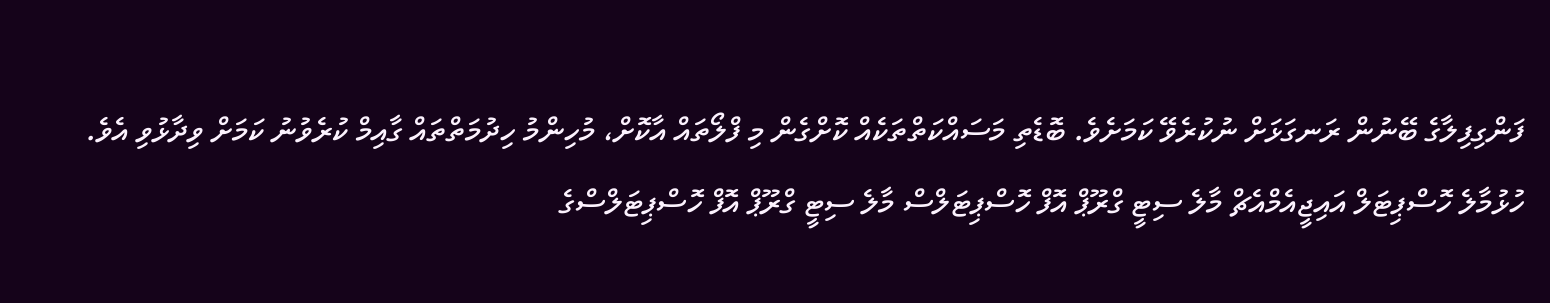ފަންގިފިލާގެ ބޭނުން ރަނގަޅަށް ނުކުރެވޭ ކަމަށެވެ. ބޮޑެތި މަސައްކަތްތަކެއް ކޮށްގެން މި ފްލޯތައް އާކޮށް، މުހިންމު ހިދުމަތްތައް ގާއިމް ކުރެވުނު ކަމަށް ވިދާޅުވި އެވެ.
ހުޅުމާލެ ހޮސްޕިޓަލް އައިޖީއެމްއެޗް މާލެ ސިޓީ ގްރޫޕް އޮފް ހޮސްޕިޓަލްސް މާލެ ސިޓީ ގްރޫޕް އޮފް ހޮސްޕިޓަލްސްގެ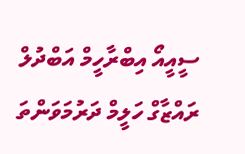ސީއީއޯ އިބްރާހީމް އަބްދުލް ރައްޒާގް ހަލީމް ދަރުމަވަންތަ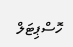ހޮސްޕިޓަލް